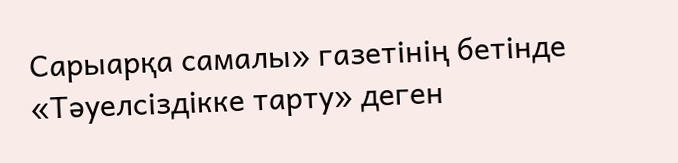Сарыарқа самалы» газетінің бетінде «Тәуелсіздікке тарту» деген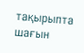тақырыпта шағын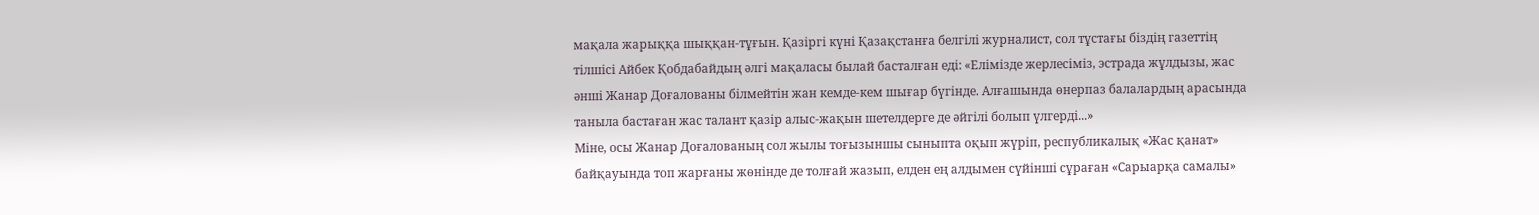мақала жарыққа шыққан-тұғын. Қазіргі күні Қазақстанға белгілі журналист, сол тұстағы біздің газеттің тілшісі Айбек Қобдабайдың әлгі мақаласы былай басталған еді: «Елімізде жерлесіміз, эстрада жұлдызы, жас әнші Жанар Доғалованы білмейтін жан кемде-кем шығар бүгінде. Алғашында өнерпаз балалардың арасында таныла бастаған жас талант қазір алыс-жақын шетелдерге де әйгілі болып үлгерді...»
Міне, осы Жанар Доғалованың сол жылы тоғызыншы сыныпта оқып жүріп, республикалық «Жас қанат» байқауында топ жарғаны жөнінде де толғай жазып, елден ең алдымен сүйінші сұраған «Сарыарқа самалы»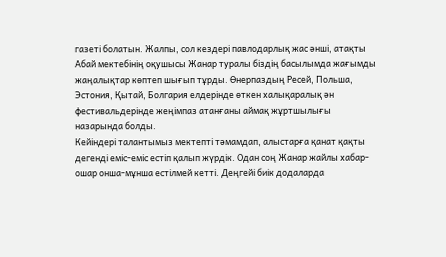газеті болатын. Жалпы, сол кездері павлодарлық жас әнші, атақты Абай мектебінің оқушысы Жанар туралы біздің басылымда жағымды жаңалықтар көптеп шығып тұрды. Өнерпаздың Ресей, Польша, Эстония, Қытай, Болгария елдерінде өткен халықаралық ән фестивальдерінде жеңімпаз атанғаны аймақ жұртшылығы назарында болды.
Кейіндері талантымыз мектепті тәмамдап, алыстарға қанат қақты дегенді еміс-еміс естіп қалып жүрдік. Одан соң Жанар жайлы хабар-ошар онша-мұнша естілмей кетті. Деңгейі биік додаларда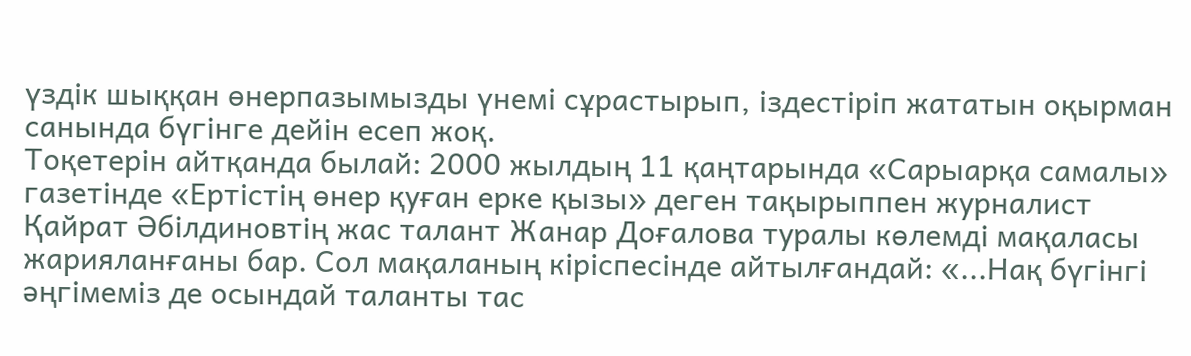үздік шыққан өнерпазымызды үнемі сұрастырып, іздестіріп жататын оқырман санында бүгінге дейін есеп жоқ.
Тоқетерін айтқанда былай: 2000 жылдың 11 қаңтарында «Сарыарқа самалы» газетінде «Ертістің өнер қуған ерке қызы» деген тақырыппен журналист Қайрат Әбілдиновтің жас талант Жанар Доғалова туралы көлемді мақаласы жарияланғаны бар. Сол мақаланың кіріспесінде айтылғандай: «...Нақ бүгінгі әңгімеміз де осындай таланты тас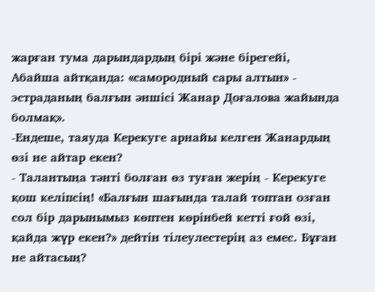жарған тума дарындардың бірі және бірегейі, Абайша айтқанда: «самородный сары алтын» - эстраданың балғын әншісі Жанар Доғалова жайында болмақ».
-Ендеше, таяуда Керекуге арнайы келген Жанардың өзі не айтар екен?
- Талантыңа тәнті болған өз туған жерің - Керекуге қош келіпсің! «Балғын шағында талай топтан озған сол бір дарынымыз көптен көрінбей кетті ғой өзі, қайда жүр екен?» дейтін тілеулестерің аз емес. Бұған не айтасың?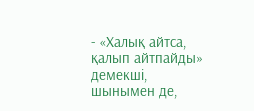- «Халық айтса, қалып айтпайды» демекші, шынымен де,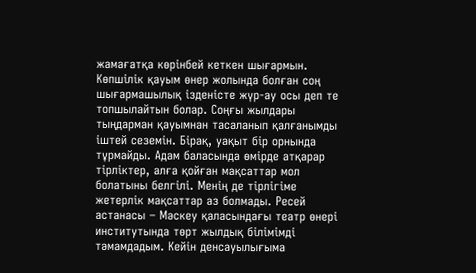жамағатқа көрінбей кеткен шығармын. Көпшілік қауым өнер жолында болған соң шығармашылық ізденісте жүр-ау осы деп те топшылайтын болар. Соңғы жылдары тыңдарман қауымнан тасаланып қалғанымды іштей сеземін. Бірақ, уақыт бір орнында тұрмайды. Адам баласында өмірде атқарар тірліктер, алға қойған мақсаттар мол болатыны белгілі. Менің де тірлігіме жетерлік мақсаттар аз болмады. Ресей астанасы – Мәскеу қаласындағы театр өнері институтында төрт жылдық білімімді тәмамдадым. Кейін денсауылығыма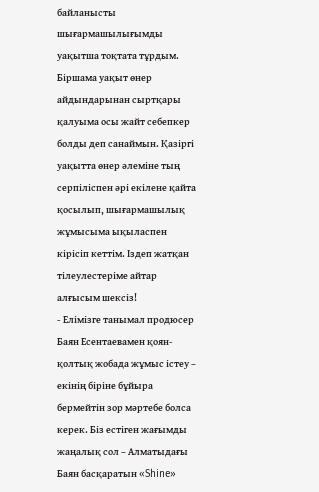байланысты шығармашылығымды уақытша тоқтата тұрдым. Біршама уақыт өнер айдындарынан сыртқары қалуыма осы жайт себепкер болды деп санаймын. Қазіргі уақытта өнер әлеміне тың серпіліспен әрі екілене қайта қосылып, шығармашылық жұмысыма ықыласпен кірісіп кеттім. Іздеп жатқан тілеулестеріме айтар алғысым шексіз!
- Елімізге танымал продюсер Баян Есентаевамен қоян-қолтық жобада жұмыс істеу – екінің біріне бұйыра бермейтін зор мәртебе болса керек. Біз естіген жағымды жаңалық сол – Алматыдағы Баян басқаратын «Shine»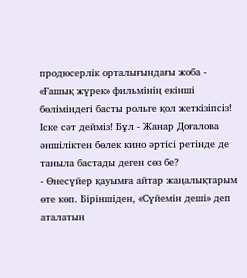продюсерлік орталығындағы жоба - «Ғашық жүрек» фильмінің екінші бөліміндегі басты рольге қол жеткізіпсіз! Іске сәт дейміз! Бұл - Жанар Доғалова әншіліктен бөлек кино әртісі ретінде де таныла бастады деген сөз бе?
- Өнесүйер қауымға айтар жаңалықтарым өте көп. Біріншіден, «Сүйемін деші» деп аталатын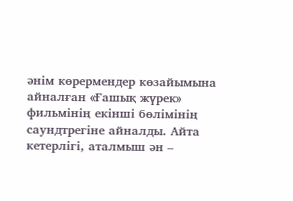әнім көрермендер көзайымына айналған «Ғашық жүрек» фильмінің екінші бөлімінің саундтрегіне айналды. Айта кетерлігі, аталмыш ән –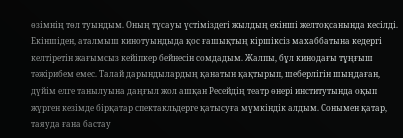өзімнің төл туындым. Оның тұсауы үстіміздегі жылдың екінші желтоқсанында кесілді. Екіншіден, аталмыш кинотуындыда қос ғашықтың кіршіксіз махаббатына кедергі келтіретін жағымсыз кейіпкер бейнесін сомдадым. Жалпы, бұл кинодағы тұңғыш тәжірибем емес. Талай дарындылардың қанатын қақтырып, шеберлігін шыңдаған, дүйім елге танылуына даңғыл жол ашқан Ресейдің театр өнері институтында оқып жүрген кезімде бірқатар спектакльдерге қатысуға мүмкіндік алдым. Сонымен қатар, таяуда ғана бастау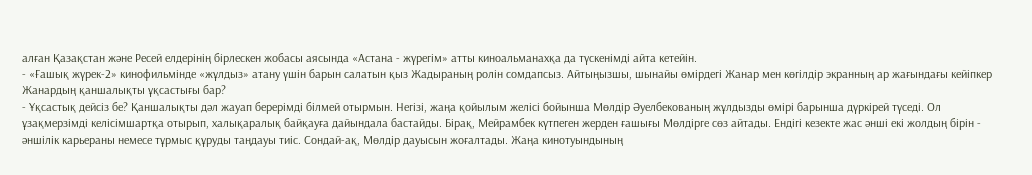алған Қазақстан және Ресей елдерінің бірлескен жобасы аясында «Астана - жүрегім» атты киноальманахқа да түскенімді айта кетейін.
- «Ғашық жүрек-2» кинофильмінде «жұлдыз» атану үшін барын салатын қыз Жадыраның ролін сомдапсыз. Айтыңызшы, шынайы өмірдегі Жанар мен көгілдір экранның ар жағындағы кейіпкер Жанардың қаншалықты ұқсастығы бар?
- Ұқсастық дейсіз бе? Қаншалықты дәл жауап берерімді білмей отырмын. Негізі, жаңа қойылым желісі бойынша Мөлдір Әуелбекованың жұлдызды өмірі барынша дүркірей түседі. Ол ұзақмерзімді келісімшартқа отырып, халықаралық байқауға дайындала бастайды. Бірақ, Мейрамбек күтпеген жерден ғашығы Мөлдірге сөз айтады. Ендігі кезекте жас әнші екі жолдың бірін - әншілік карьераны немесе тұрмыс құруды таңдауы тиіс. Сондай-ақ, Мөлдір дауысын жоғалтады. Жаңа кинотуындының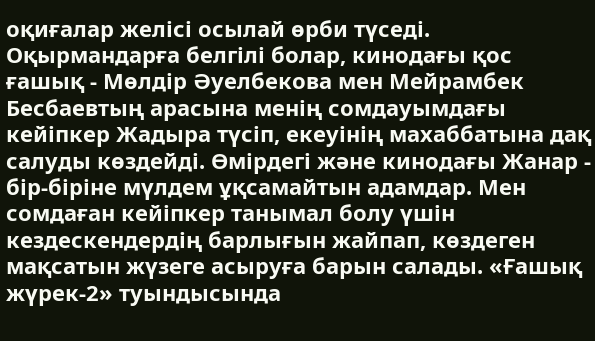оқиғалар желісі осылай өрби түседі. Оқырмандарға белгілі болар, кинодағы қос ғашық - Мөлдір Әуелбекова мен Мейрамбек Бесбаевтың арасына менің сомдауымдағы кейіпкер Жадыра түсіп, екеуінің махаббатына дақ салуды көздейді. Өмірдегі және кинодағы Жанар - бір-біріне мүлдем ұқсамайтын адамдар. Мен сомдаған кейіпкер танымал болу үшін кездескендердің барлығын жайпап, көздеген мақсатын жүзеге асыруға барын салады. «Ғашық жүрек-2» туындысында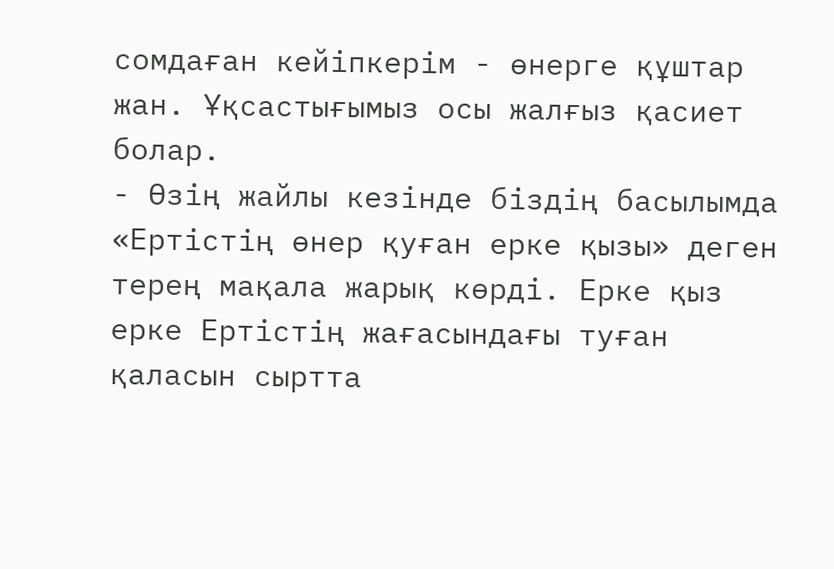сомдаған кейіпкерім - өнерге құштар жан. Ұқсастығымыз осы жалғыз қасиет болар.
- Өзің жайлы кезінде біздің басылымда «Ертістің өнер қуған ерке қызы» деген терең мақала жарық көрді. Ерке қыз ерке Ертістің жағасындағы туған қаласын сыртта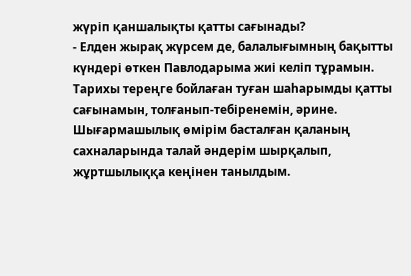жүріп қаншалықты қатты сағынады?
- Елден жырақ жүрсем де, балалығымның бақытты күндері өткен Павлодарыма жиі келіп тұрамын. Тарихы тереңге бойлаған туған шаһарымды қатты сағынамын, толғанып-тебіренемін, әрине. Шығармашылық өмірім басталған қаланың сахналарында талай әндерім шырқалып, жұртшылыққа кеңінен танылдым.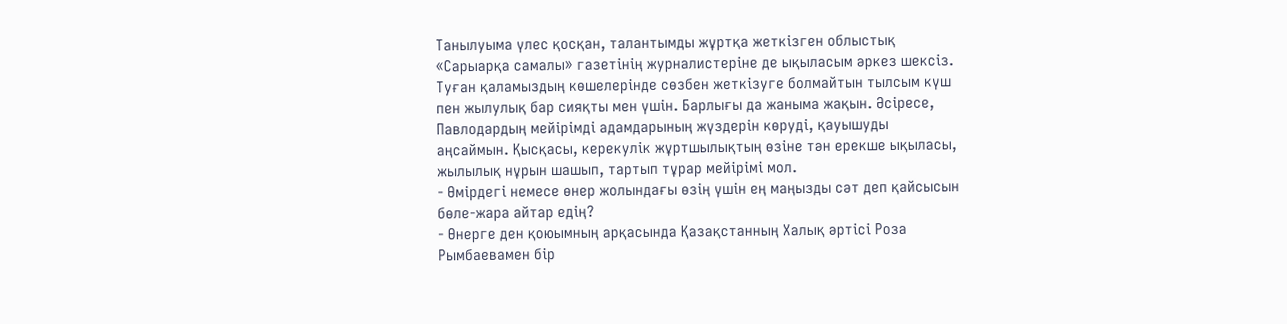Танылуыма үлес қосқан, талантымды жұртқа жеткізген облыстық «Сарыарқа самалы» газетінің журналистеріне де ықыласым әркез шексіз. Туған қаламыздың көшелерінде сөзбен жеткізуге болмайтын тылсым күш пен жылулық бар сияқты мен үшін. Барлығы да жаныма жақын. Әсіресе, Павлодардың мейірімді адамдарының жүздерін көруді, қауышуды аңсаймын. Қысқасы, керекулік жұртшылықтың өзіне тән ерекше ықыласы, жылылық нұрын шашып, тартып тұрар мейірімі мол.
- Өмірдегі немесе өнер жолындағы өзің үшін ең маңызды сәт деп қайсысын бөле-жара айтар едің?
- Өнерге ден қоюымның арқасында Қазақстанның Халық әртісі Роза Рымбаевамен бір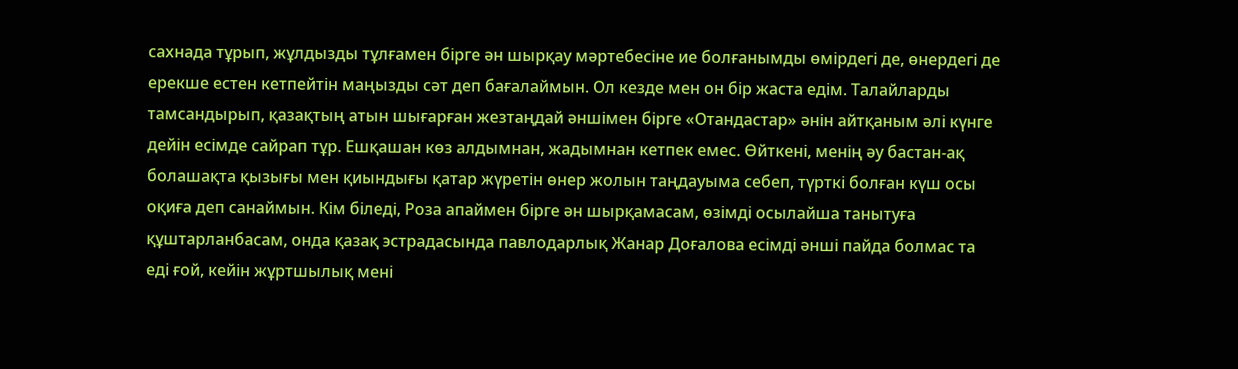сахнада тұрып, жұлдызды тұлғамен бірге ән шырқау мәртебесіне ие болғанымды өмірдегі де, өнердегі де ерекше естен кетпейтін маңызды сәт деп бағалаймын. Ол кезде мен он бір жаста едім. Талайларды тамсандырып, қазақтың атын шығарған жезтаңдай әншімен бірге «Отандастар» әнін айтқаным әлі күнге дейін есімде сайрап тұр. Ешқашан көз алдымнан, жадымнан кетпек емес. Өйткені, менің әу бастан-ақ болашақта қызығы мен қиындығы қатар жүретін өнер жолын таңдауыма себеп, түрткі болған күш осы оқиға деп санаймын. Кім біледі, Роза апаймен бірге ән шырқамасам, өзімді осылайша танытуға құштарланбасам, онда қазақ эстрадасында павлодарлық Жанар Доғалова есімді әнші пайда болмас та еді ғой, кейін жұртшылық мені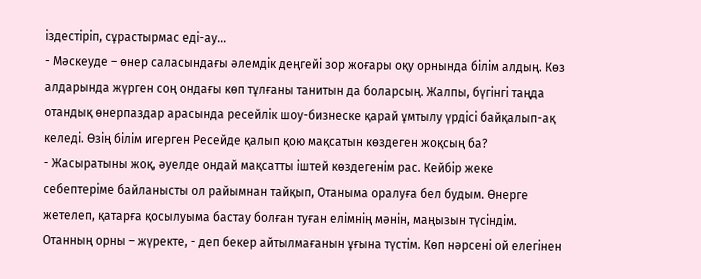іздестіріп, сұрастырмас еді-ау...
- Мәскеуде – өнер саласындағы әлемдік деңгейі зор жоғары оқу орнында білім алдың. Көз алдарында жүрген соң ондағы көп тұлғаны танитын да боларсың. Жалпы, бүгінгі таңда отандық өнерпаздар арасында ресейлік шоу-бизнеске қарай ұмтылу үрдісі байқалып-ақ келеді. Өзің білім игерген Ресейде қалып қою мақсатын көздеген жоқсың ба?
- Жасыратыны жоқ, әуелде ондай мақсатты іштей көздегенім рас. Кейбір жеке себептеріме байланысты ол райымнан тайқып, Отаныма оралуға бел будым. Өнерге жетелеп, қатарға қосылуыма бастау болған туған елімнің мәнін, маңызын түсіндім. Отанның орны – жүректе, - деп бекер айтылмағанын ұғына түстім. Көп нәрсені ой елегінен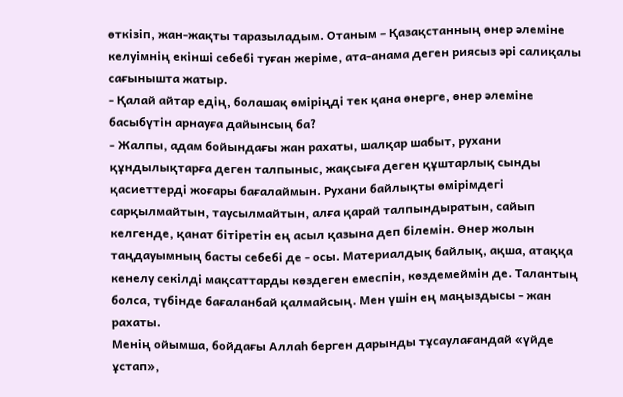өткізіп, жан-жақты таразыладым. Отаным – Қазақстанның өнер әлеміне келуімнің екінші себебі туған жеріме, ата-анама деген риясыз әрі салиқалы сағынышта жатыр.
- Қалай айтар едің, болашақ өміріңді тек қана өнерге, өнер әлеміне басыбүтін арнауға дайынсың ба?
- Жалпы, адам бойындағы жан рахаты, шалқар шабыт, рухани құндылықтарға деген талпыныс, жақсыға деген құштарлық сынды қасиеттерді жоғары бағалаймын. Рухани байлықты өмірімдегі сарқылмайтын, таусылмайтын, алға қарай талпындыратын, сайып келгенде, қанат бітіретін ең асыл қазына деп білемін. Өнер жолын таңдауымның басты себебі де - осы. Материалдық байлық, ақша, атаққа кенелу секілді мақсаттарды көздеген емеспін, көздемеймін де. Талантың болса, түбінде бағаланбай қалмайсың. Мен үшін ең маңыздысы - жан рахаты.
Менің ойымша, бойдағы Аллаһ берген дарынды тұсаулағандай «үйде ұстап»,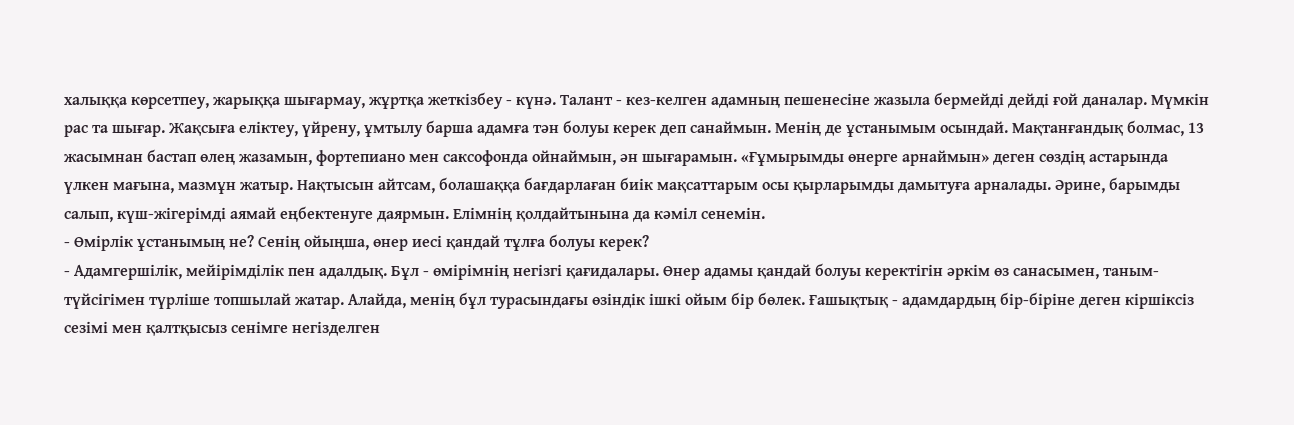халыққа көрсетпеу, жарыққа шығармау, жұртқа жеткізбеу - күнә. Талант - кез-келген адамның пешенесіне жазыла бермейді дейді ғой даналар. Мүмкін рас та шығар. Жақсыға еліктеу, үйрену, ұмтылу барша адамға тән болуы керек деп санаймын. Менің де ұстанымым осындай. Мақтанғандық болмас, 13 жасымнан бастап өлең жазамын, фортепиано мен саксофонда ойнаймын, ән шығарамын. «Ғұмырымды өнерге арнаймын» деген сөздің астарында үлкен мағына, мазмұн жатыр. Нақтысын айтсам, болашаққа бағдарлаған биік мақсаттарым осы қырларымды дамытуға арналады. Әрине, барымды салып, күш-жігерімді аямай еңбектенуге даярмын. Елімнің қолдайтынына да кәміл сенемін.
- Өмірлік ұстанымың не? Сенің ойыңша, өнер иесі қандай тұлға болуы керек?
- Адамгершілік, мейірімділік пен адалдық. Бұл - өмірімнің негізгі қағидалары. Өнер адамы қандай болуы керектігін әркім өз санасымен, таным-түйсігімен түрліше топшылай жатар. Алайда, менің бұл турасындағы өзіндік ішкі ойым бір бөлек. Ғашықтық - адамдардың бір-біріне деген кіршіксіз сезімі мен қалтқысыз сенімге негізделген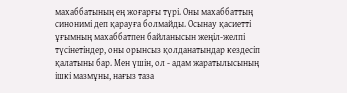махаббатының ең жоғарғы түрі. Оны махаббаттың синонимі деп қарауға болмайды. Осынау қасиетті ұғымның махаббатпен байланысын жеңіл-желпі түсінетіндер, оны орынсыз қолданатындар кездесіп қалатыны бар. Мен үшін, ол - адам жаратылысының ішкі мазмұны, нағыз таза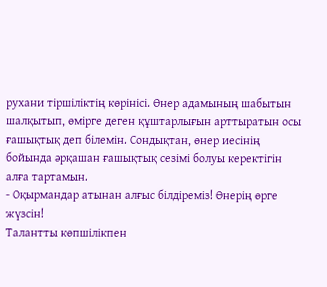рухани тіршіліктің көрінісі. Өнер адамының шабытын шалқытып, өмірге деген құштарлығын арттыратын осы ғашықтық деп білемін. Сондықтан, өнер иесінің бойында әрқашан ғашықтық сезімі болуы керектігін алға тартамын.
- Оқырмандар атынан алғыс білдіреміз! Өнерің өрге жүзсін!
Талантты көпшілікпен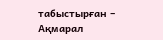табыстырған –
Ақмарал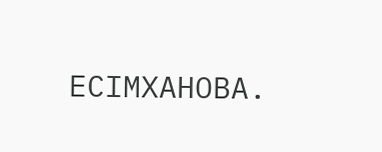ЕСІМХАНОВА.